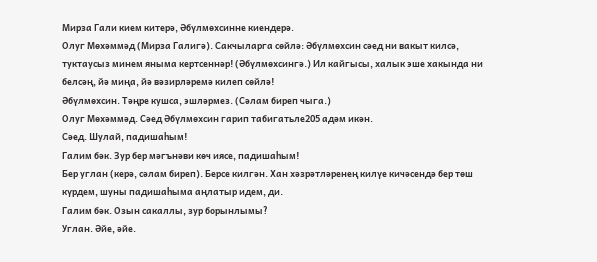Мирза Гали кием китерә, Әбүлмөхсинне киендерә.
Олуг Мөхәммәд (Мирза Галигә). Сакчыларга сөйлә: Әбүлмөхсин сәед ни вакыт килсә, туктаусыз минем яныма кертсеннәр! (Әбүлмөхсингә.) Ил кайгысы, халык эше хакында ни белсәң, йә миңа, йә вәзирләремә килеп сөйлә!
Әбүлмөхсин. Тәңре кушса, эшләрмез. (Сәлам биреп чыга.)
Олуг Мөхәммәд. Сәед Әбүлмөхсин гарип табигатьле205 адәм икән.
Сәед. Шулай, падишаһым!
Галим бәк. Зур бер мәгънәви көч иясе, падишаһым!
Бер углан (керә, сәлам биреп). Берсе килгән. Хан хәзрәтләренең килүе кичәсендә бер төш күрдем, шуны падишаһыма аңлатыр идем, ди.
Галим бәк. Озын сакаллы, зур борынлымы?
Углан. Әйе, әйе.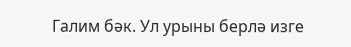Галим бәк. Ул урыны берлә изге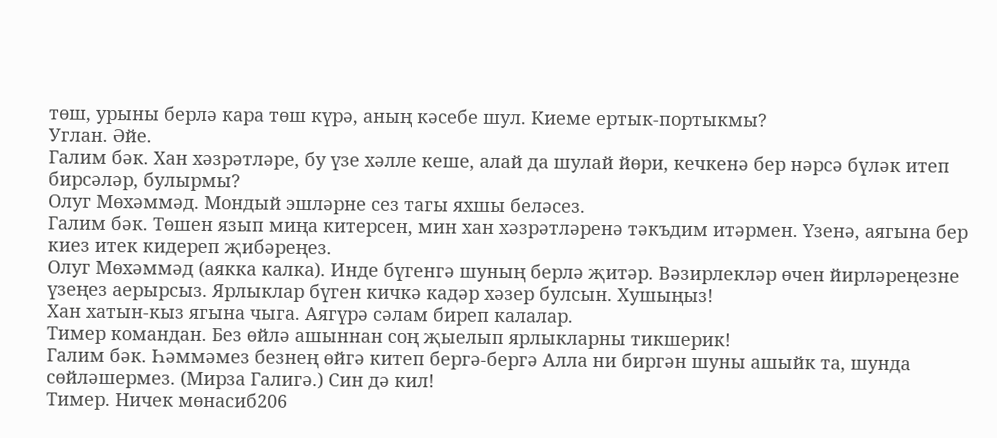төш, урыны берлә кара төш күрә, аның кәсебе шул. Киеме ертык-портыкмы?
Углан. Әйе.
Галим бәк. Хан хәзрәтләре, бу үзе хәлле кеше, алай да шулай йөри, кечкенә бер нәрсә бүләк итеп бирсәләр, булырмы?
Олуг Мөхәммәд. Мондый эшләрне сез тагы яхшы беләсез.
Галим бәк. Төшен язып миңа китерсен, мин хан хәзрәтләренә тәкъдим итәрмен. Үзенә, аягына бер киез итек кидереп җибәреңез.
Олуг Мөхәммәд (аякка калка). Инде бүгенгә шуның берлә җитәр. Вәзирлекләр өчен йирләреңезне үзеңез аерырсыз. Ярлыклар бүген кичкә кадәр хәзер булсын. Хушыңыз!
Хан хатын-кыз ягына чыга. Аягүрә сәлам биреп калалар.
Тимер командан. Без өйлә ашыннан соң җыелып ярлыкларны тикшерик!
Галим бәк. Һәммәмез безнең өйгә китеп бергә-бергә Алла ни биргән шуны ашыйк та, шунда сөйләшермез. (Мирза Галигә.) Син дә кил!
Тимер. Ничек мөнасиб206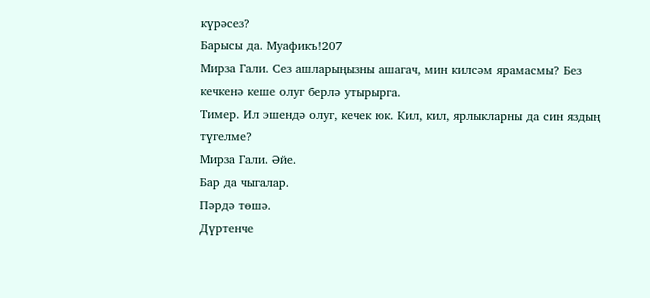күрәсез?
Барысы да. Муафикъ!207
Мирза Гали. Сез ашларыңызны ашагач, мин килсәм ярамасмы? Без кечкенә кеше олуг берлә утырырга.
Тимер. Ил эшендә олуг, кечек юк. Кил, кил, ярлыкларны да син яздың түгелме?
Мирза Гали. Әйе.
Бар да чыгалар.
Пәрдә төшә.
Дүртенче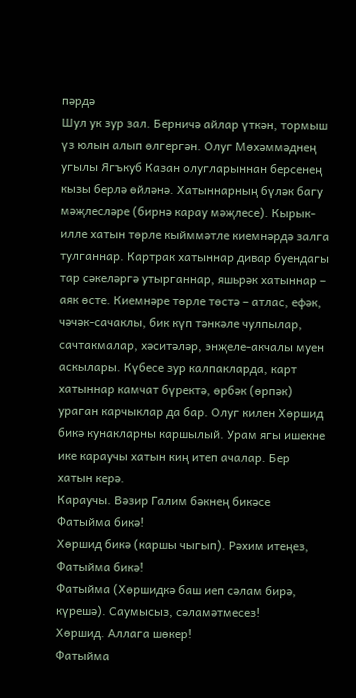пәрдә
Шул ук зур зал. Берничә айлар үткән, тормыш үз юлын алып өлгергән. Олуг Мөхәммәднең угылы Ягъкуб Казан олугларыннан берсенең кызы берлә өйләнә. Хатыннарның бүләк багу мәҗлесләре (бирнә карау мәҗлесе). Кырык-илле хатын төрле кыйммәтле киемнәрдә залга тулганнар. Картрак хатыннар дивар буендагы тар сәкеләргә утырганнар, яшьрәк хатыннар – аяк өсте. Киемнәре төрле төстә – атлас, ефәк, чәчәк-сачаклы, бик күп тәнкәле чулпылар, сачтакмалар, хәситәләр, энҗеле-акчалы муен аскылары. Күбесе зур калпакларда, карт хатыннар камчат бүректә, өрбәк (өрпәк) ураган карчыклар да бар. Олуг килен Хөршид бикә кунакларны каршылый. Урам ягы ишекне ике караучы хатын киң итеп ачалар. Бер хатын керә.
Караучы. Вәзир Галим бәкнең бикәсе Фатыйма бикә!
Хөршид бикә (каршы чыгып). Рәхим итеңез, Фатыйма бикә!
Фатыйма (Хөршидкә баш иеп сәлам бирә, күрешә). Саумысыз, сәламәтмесез!
Хөршид. Аллага шөкер!
Фатыйма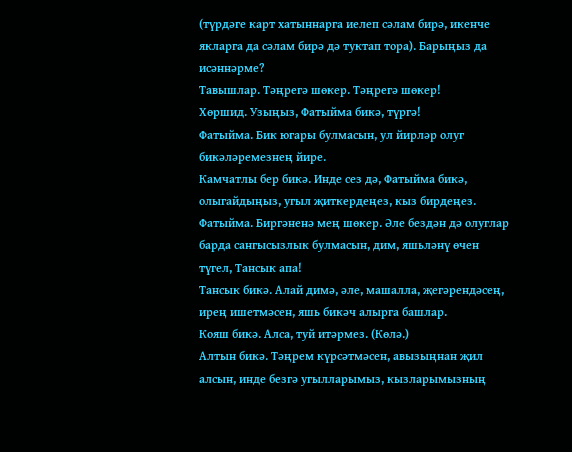(түрдәге карт хатыннарга иелеп сәлам бирә, икенче якларга да сәлам бирә дә туктап тора). Барыңыз да исәннәрме?
Тавышлар. Тәңрегә шөкер. Тәңрегә шөкер!
Хөршид. Узыңыз, Фатыйма бикә, түргә!
Фатыйма. Бик югары булмасын, ул йирләр олуг бикәләремезнең йире.
Камчатлы бер бикә. Инде сез дә, Фатыйма бикә, олыгайдыңыз, угыл җиткердеңез, кыз бирдеңез.
Фатыйма. Биргәненә мең шөкер. Әле бездән дә олуглар барда сангысызлык булмасын, дим, яшьләнү өчен түгел, Тансык апа!
Тансык бикә. Алай димә, әле, машалла, җегәрендәсең, ирең ишетмәсен, яшь бикәч алырга башлар.
Кояш бикә. Алса, туй итәрмез. (Көлә.)
Алтын бикә. Тәңрем күрсәтмәсен, авызыңнан җил алсын, инде безгә угылларымыз, кызларымызның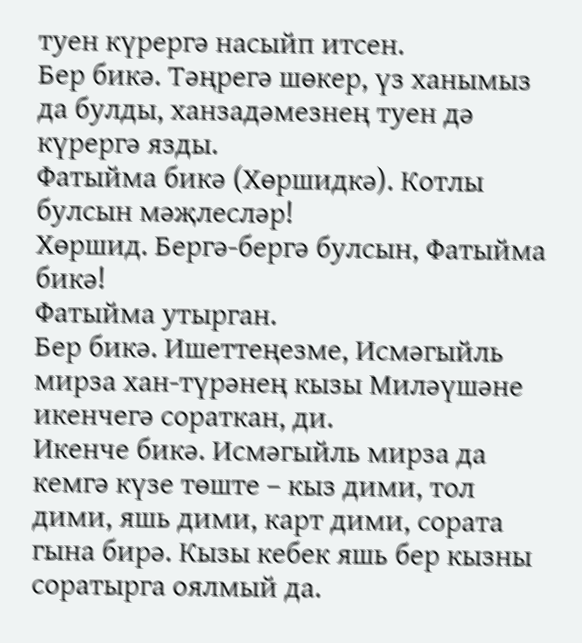туен күрергә насыйп итсен.
Бер бикә. Тәңрегә шөкер, үз ханымыз да булды, ханзадәмезнең туен дә күрергә язды.
Фатыйма бикә (Хөршидкә). Котлы булсын мәҗлесләр!
Хөршид. Бергә-бергә булсын, Фатыйма бикә!
Фатыйма утырган.
Бер бикә. Ишеттеңезме, Исмәгыйль мирза хан-түрәнең кызы Миләүшәне икенчегә сораткан, ди.
Икенче бикә. Исмәгыйль мирза да кемгә күзе төште – кыз дими, тол дими, яшь дими, карт дими, сората гына бирә. Кызы кебек яшь бер кызны соратырга оялмый да.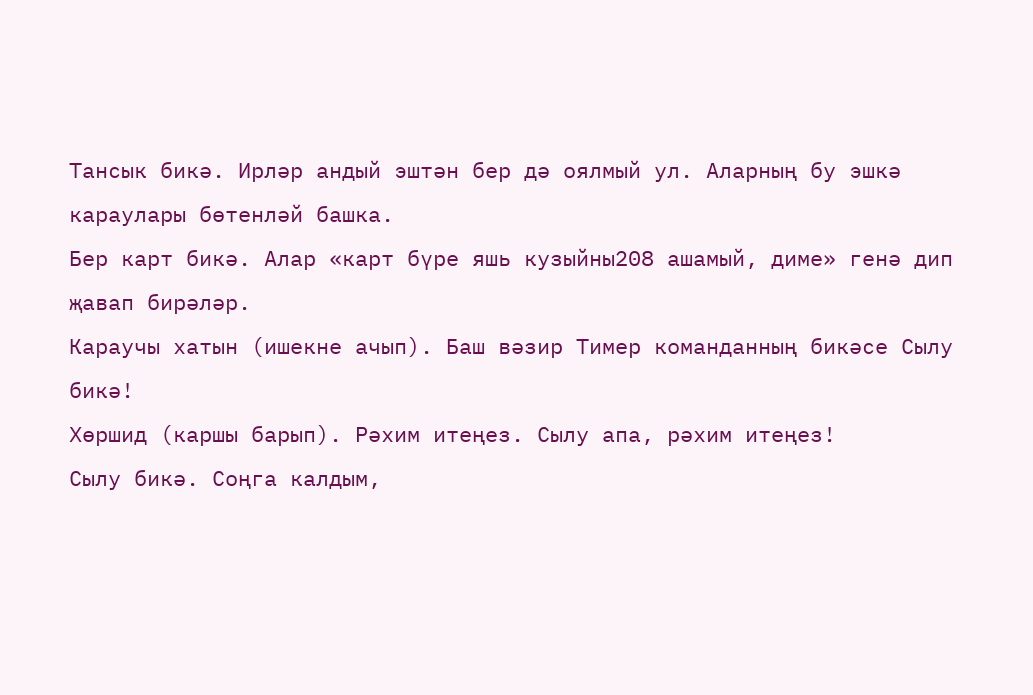Тансык бикә. Ирләр андый эштән бер дә оялмый ул. Аларның бу эшкә караулары бөтенләй башка.
Бер карт бикә. Алар «карт бүре яшь кузыйны208 ашамый, диме» генә дип җавап бирәләр.
Караучы хатын (ишекне ачып). Баш вәзир Тимер команданның бикәсе Сылу бикә!
Хөршид (каршы барып). Рәхим итеңез. Сылу апа, рәхим итеңез!
Сылу бикә. Соңга калдым,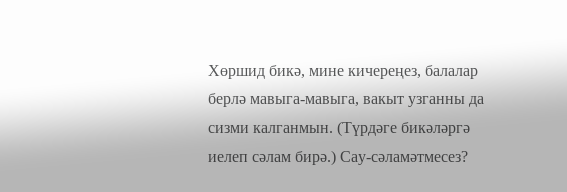Хөршид бикә, мине кичереңез, балалар берлә мавыга-мавыга, вакыт узганны да сизми калганмын. (Түрдәге бикәләргә иелеп сәлам бирә.) Сау-сәламәтмесез?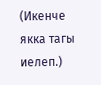(Икенче якка тагы иелеп.)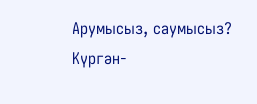Арумысыз, саумысыз? Күргән-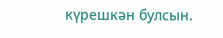күрешкән булсын.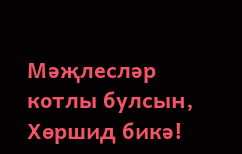Мәҗлесләр котлы булсын, Хөршид бикә!